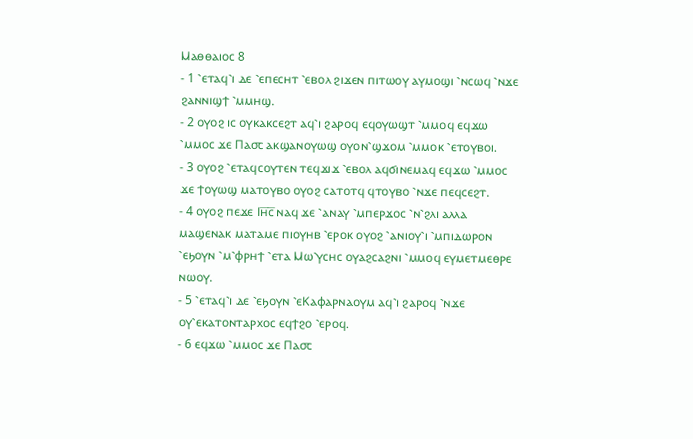Ⲙⲁⲑⲑⲁⲓⲟⲥ 8
- 1 ⳿ⲉⲧⲁϥ⳿ⲓ ⲇⲉ ⳿ⲉⲡⲉⲥⲏⲧ ⳿ⲉⲃⲟⲗ ϩⲓϫⲉⲛ ⲡⲓⲧⲱⲟⲩ ⲁⲩⲙⲟϣⲓ ⳿ⲛⲥⲱϥ ⳿ⲛϫⲉ ϩⲁⲛⲛⲓϣϯ ⳿ⲙⲙⲏϣ.
- 2 ⲟⲩⲟϩ ⲓⲥ ⲟⲩⲕⲁⲕⲥⲉϩⲧ ⲁϥ⳿ⲓ ϩⲁⲣⲟϥ ⲉϥⲟⲩⲱϣⲧ ⳿ⲙⲙⲟϥ ⲉϥϫⲱ ⳿ⲙⲙⲟⲥ ϫⲉ Ⲡⲁ⳪ ⲁⲕϣⲁⲛⲟⲩⲱϣ ⲟⲩⲟⲛ⳿ϣϫⲟⲙ ⳿ⲙⲙⲟⲕ ⳿ⲉⲧⲟⲩⲃⲟⲓ.
- 3 ⲟⲩⲟϩ ⳿ⲉⲧⲁϥⲥⲟⲩⲧⲉⲛ ⲧⲉϥϫⲓϫ ⳿ⲉⲃⲟⲗ ⲁϥϭⲓⲛⲉⲙⲁϥ ⲉϥϫⲱ ⳿ⲙⲙⲟⲥ ϫⲉ ϯⲟⲩⲱϣ ⲙⲁⲧⲟⲩⲃⲟ ⲟⲩⲟϩ ⲥⲁⲧⲟⲧϥ ϥⲧⲟⲩⲃⲟ ⳿ⲛϫⲉ ⲡⲉϥⲥⲉϩⲧ.
- 4 ⲟⲩⲟϩ ⲡⲉϫⲉ Ⲓⲏ̅ⲥ̅ ⲛⲁϥ ϫⲉ ⳿ⲁⲛⲁⲩ ⳿ⲙⲡⲉⲣϫⲟⲥ ⳿ⲛ⳿ϩⲗⲓ ⲁⲗⲗⲁ ⲙⲁϣⲉⲛⲁⲕ ⲙⲁⲧⲁⲙⲉ ⲡⲓⲟⲩⲏⲃ ⳿ⲉⲣⲟⲕ ⲟⲩⲟϩ ⳿ⲁⲛⲓⲟⲩ⳿ⲓ ⳿ⲙⲡⲓⲇⲱⲣⲟⲛ ⳿ⲉϧⲟⲩⲛ ⳿ⲙ⳿ⲫⲣⲏϯ ⳿ⲉⲧⲁ Ⲙⲱ⳿ⲩⲥⲏⲥ ⲟⲩⲁϩⲥⲁϩⲛⲓ ⳿ⲙⲙⲟϥ ⲉⲩⲙⲉⲧⲙⲉⲑⲣⲉ ⲛⲱⲟⲩ.
- 5 ⳿ⲉⲧⲁϥ⳿ⲓ ⲇⲉ ⳿ⲉϧⲟⲩⲛ ⳿ⲉⲔⲁⲫⲁⲣⲛⲁⲟⲩⲙ ⲁϥ⳿ⲓ ϩⲁⲣⲟϥ ⳿ⲛϫⲉ ⲟⲩ⳿ⲉⲕⲁⲧⲟⲛⲧⲁⲣⲭⲟⲥ ⲉϥϯϩⲟ ⳿ⲉⲣⲟϥ.
- 6 ⲉϥϫⲱ ⳿ⲙⲙⲟⲥ ϫⲉ Ⲡⲁ⳪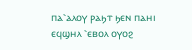ⲡⲁ⳿ⲁⲗⲟⲩ ⲣⲁϧⲧ ϧⲉⲛ ⲡⲁⲏⲓ ⲉϥϣⲏⲗ ⳿ⲉⲃⲟⲗ ⲟⲩⲟϩ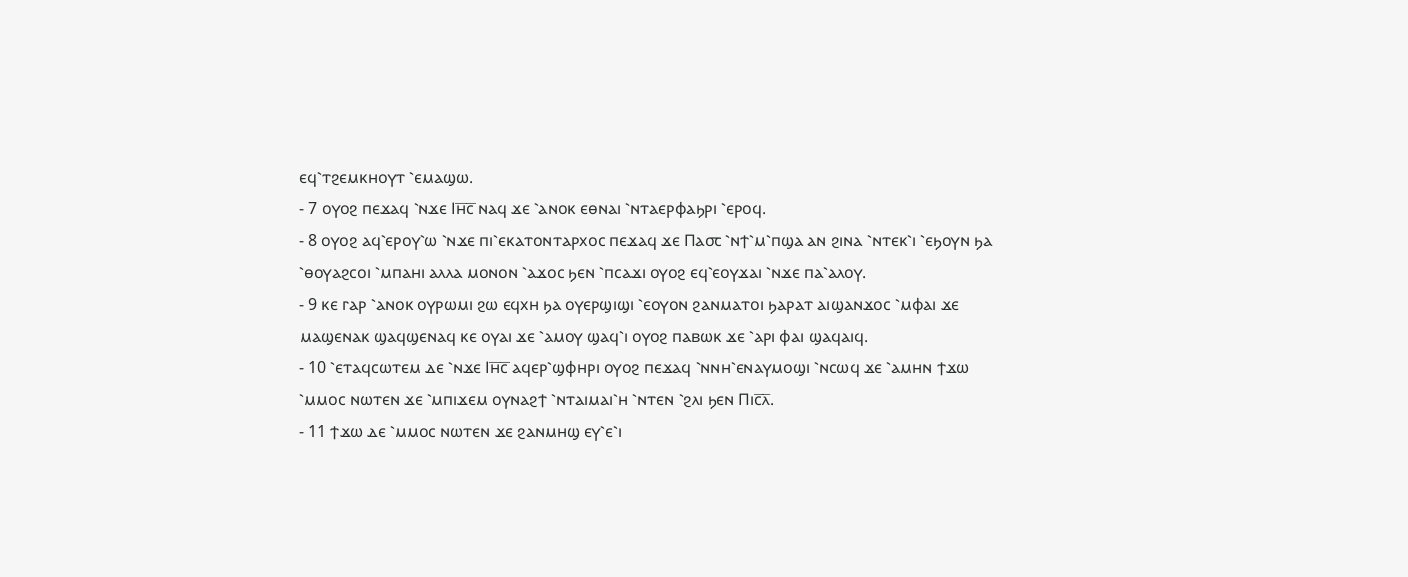ⲉϥ⳿ⲧϩⲉⲙⲕⲏⲟⲩⲧ ⳿ⲉⲙⲁϣⲱ.
- 7 ⲟⲩⲟϩ ⲡⲉϫⲁϥ ⳿ⲛϫⲉ Ⲓⲏ̅ⲥ̅ ⲛⲁϥ ϫⲉ ⳿ⲁⲛⲟⲕ ⲉⲑⲛⲁⲓ ⳿ⲛⲧⲁⲉⲣⲫⲁϧⲣⲓ ⳿ⲉⲣⲟϥ.
- 8 ⲟⲩⲟϩ ⲁϥ⳿ⲉⲣⲟⲩ⳿ⲱ ⳿ⲛϫⲉ ⲡⲓ⳿ⲉⲕⲁⲧⲟⲛⲧⲁⲣⲭⲟⲥ ⲡⲉϫⲁϥ ϫⲉ Ⲡⲁ⳪ ⳿ⲛϯ⳿ⲙ⳿ⲡϣⲁ ⲁⲛ ϩⲓⲛⲁ ⳿ⲛⲧⲉⲕ⳿ⲓ ⳿ⲉϧⲟⲩⲛ ϧⲁ ⳿ⲑⲟⲩⲁϩⲥⲟⲓ ⳿ⲙⲡⲁⲏⲓ ⲁⲗⲗⲁ ⲙⲟⲛⲟⲛ ⳿ⲁϫⲟⲥ ϧⲉⲛ ⳿ⲡⲥⲁϫⲓ ⲟⲩⲟϩ ⲉϥ⳿ⲉⲟⲩϫⲁⲓ ⳿ⲛϫⲉ ⲡⲁ⳿ⲁⲗⲟⲩ.
- 9 ⲕⲉ ⲅⲁⲣ ⳿ⲁⲛⲟⲕ ⲟⲩⲣⲱⲙⲓ ϩⲱ ⲉϥⲭⲏ ϧⲁ ⲟⲩⲉⲣϣⲓϣⲓ ⳿ⲉⲟⲩⲟⲛ ϩⲁⲛⲙⲁⲧⲟⲓ ϧⲁⲣⲁⲧ ⲁⲓϣⲁⲛϫⲟⲥ ⳿ⲙⲫⲁⲓ ϫⲉ ⲙⲁϣⲉⲛⲁⲕ ϣⲁϥϣⲉⲛⲁϥ ⲕⲉ ⲟⲩⲁⲓ ϫⲉ ⳿ⲁⲙⲟⲩ ϣⲁϥ⳿ⲓ ⲟⲩⲟϩ ⲡⲁⲃⲱⲕ ϫⲉ ⳿ⲁⲣⲓ ⲫⲁⲓ ϣⲁϥⲁⲓϥ.
- 10 ⳿ⲉⲧⲁϥⲥⲱⲧⲉⲙ ⲇⲉ ⳿ⲛϫⲉ Ⲓⲏ̅ⲥ̅ ⲁϥⲉⲣ⳿ϣⲫⲏⲣⲓ ⲟⲩⲟϩ ⲡⲉϫⲁϥ ⳿ⲛⲛⲏ⳿ⲉⲛⲁⲩⲙⲟϣⲓ ⳿ⲛⲥⲱϥ ϫⲉ ⳿ⲁⲙⲏⲛ ϯϫⲱ ⳿ⲙⲙⲟⲥ ⲛⲱⲧⲉⲛ ϫⲉ ⳿ⲙⲡⲓϫⲉⲙ ⲟⲩⲛⲁϩϯ ⳿ⲛⲧⲁⲓⲙⲁⲓ⳿ⲏ ⳿ⲛⲧⲉⲛ ⳿ϩⲗⲓ ϧⲉⲛ Ⲡⲓⲥ̅ⲗ̅.
- 11 ϯϫⲱ ⲇⲉ ⳿ⲙⲙⲟⲥ ⲛⲱⲧⲉⲛ ϫⲉ ϩⲁⲛⲙⲏϣ ⲉⲩ⳿ⲉ⳿ⲓ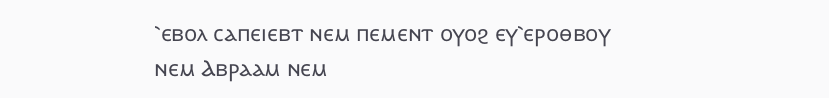⳿ⲉⲃⲟⲗ ⲥⲁⲡⲉⲓⲉⲃⲧ ⲛⲉⲙ ⲡⲉⲙⲉⲛⲧ ⲟⲩⲟϩ ⲉⲩ⳿ⲉⲣⲟⲑⲃⲟⲩ ⲛⲉⲙ Ⲁⲃⲣⲁⲁⲙ ⲛⲉⲙ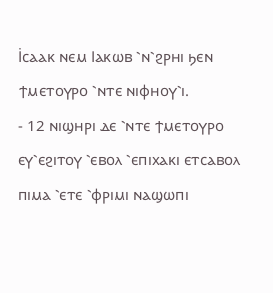Ⲓ̇ⲥⲁⲁⲕ ⲛⲉⲙ Ⲓⲁⲕⲱⲃ ⳿ⲛ⳿ϩⲣⲏⲓ ϧⲉⲛ ϯⲙⲉⲧⲟⲩⲣⲟ ⳿ⲛⲧⲉ ⲛⲓⲫⲏⲟⲩ⳿ⲓ.
- 12 ⲛⲓϣⲏⲣⲓ ⲇⲉ ⳿ⲛⲧⲉ ϯⲙⲉⲧⲟⲩⲣⲟ ⲉⲩ⳿ⲉϩⲓⲧⲟⲩ ⳿ⲉⲃⲟⲗ ⳿ⲉⲡⲓⲭⲁⲕⲓ ⲉⲧⲥⲁⲃⲟⲗ ⲡⲓⲙⲁ ⳿ⲉⲧⲉ ⳿ⲫⲣⲓⲙⲓ ⲛⲁϣⲱⲡⲓ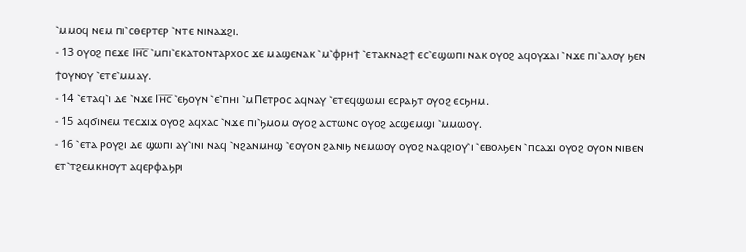⳿ⲙⲙⲟϥ ⲛⲉⲙ ⲡⲓ⳿ⲥⲑⲉⲣⲧⲉⲣ ⳿ⲛⲧⲉ ⲛⲓⲛⲁϫϩⲓ.
- 13 ⲟⲩⲟϩ ⲡⲉϫⲉ Ⲓⲏ̅ⲥ̅ ⳿ⲙⲡⲓ⳿ⲉⲕⲁⲧⲟⲛⲧⲁⲣⲭⲟⲥ ϫⲉ ⲙⲁϣⲉⲛⲁⲕ ⳿ⲙ⳿ⲫⲣⲏϯ ⳿ⲉⲧⲁⲕⲛⲁϩϯ ⲉⲥ⳿ⲉϣⲱⲡⲓ ⲛⲁⲕ ⲟⲩⲟϩ ⲁϥⲟⲩϫⲁⲓ ⳿ⲛϫⲉ ⲡⲓ⳿ⲁⲗⲟⲩ ϧⲉⲛ ϯⲟⲩⲛⲟⲩ ⳿ⲉⲧⲉ⳿ⲙⲙⲁⲩ.
- 14 ⳿ⲉⲧⲁϥ⳿ⲓ ⲇⲉ ⳿ⲛϫⲉ Ⲓⲏ̅ⲥ̅ ⳿ⲉϧⲟⲩⲛ ⳿ⲉ⳿ⲡⲏⲓ ⳿ⲙⲠⲉⲧⲣⲟⲥ ⲁϥⲛⲁⲩ ⳿ⲉⲧⲉϥϣⲱⲙⲓ ⲉⲥⲣⲁϧⲧ ⲟⲩⲟϩ ⲉⲥϧⲏⲙ.
- 15 ⲁϥϭⲓⲛⲉⲙ ⲧⲉⲥϫⲓϫ ⲟⲩⲟϩ ⲁϥⲭⲁⲥ ⳿ⲛϫⲉ ⲡⲓ⳿ϧⲙⲟⲙ ⲟⲩⲟϩ ⲁⲥⲧⲱⲛⲥ ⲟⲩⲟϩ ⲁⲥϣⲉⲙϣⲓ ⳿ⲙⲙⲱⲟⲩ.
- 16 ⳿ⲉⲧⲁ ⲣⲟⲩϩⲓ ⲇⲉ ϣⲱⲡⲓ ⲁⲩ⳿ⲓⲛⲓ ⲛⲁϥ ⳿ⲛϩⲁⲛⲙⲏϣ ⳿ⲉⲟⲩⲟⲛ ϩⲁⲛⲓϧ ⲛⲉⲙⲱⲟⲩ ⲟⲩⲟϩ ⲛⲁϥϩⲓⲟⲩ⳿ⲓ ⳿ⲉⲃⲟⲗϧⲉⲛ ⳿ⲡⲥⲁϫⲓ ⲟⲩⲟϩ ⲟⲩⲟⲛ ⲛⲓⲃⲉⲛ ⲉⲧ⳿ⲧϩⲉⲙⲕⲏⲟⲩⲧ ⲁϥⲉⲣⲫⲁϧⲣⲓ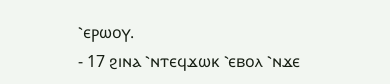⳿ⲉⲣⲱⲟⲩ.
- 17 ϩⲓⲛⲁ ⳿ⲛⲧⲉϥϫⲱⲕ ⳿ⲉⲃⲟⲗ ⳿ⲛϫⲉ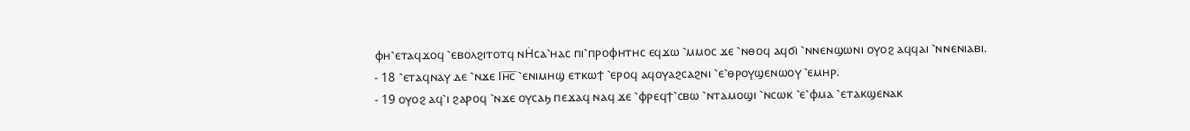ⲫⲏ⳿ⲉⲧⲁϥϫⲟϥ ⳿ⲉⲃⲟⲗϩⲓⲧⲟⲧϥ ⲛⲎ̇ⲥⲁ⳿ⲏⲁⲥ ⲡⲓ⳿ⲡⲣⲟⲫⲏⲧⲏⲥ ⲉϥϫⲱ ⳿ⲙⲙⲟⲥ ϫⲉ ⳿ⲛⲑⲟϥ ⲁϥϭⲓ ⳿ⲛⲛⲉⲛϣⲱⲛⲓ ⲟⲩⲟϩ ⲁϥϥⲁⲓ ⳿ⲛⲛⲉⲛⲓⲁⲃⲓ.
- 18 ⳿ⲉⲧⲁϥⲛⲁⲩ ⲇⲉ ⳿ⲛϫⲉ Ⲓⲏ̅ⲥ̅ ⳿ⲉⲛⲓⲙⲏϣ ⲉⲧⲕⲱϯ ⳿ⲉⲣⲟϥ ⲁϥⲟⲩⲁϩⲥⲁϩⲛⲓ ⳿ⲉ⳿ⲑⲣⲟⲩϣⲉⲛⲱⲟⲩ ⳿ⲉⲙⲏⲣ.
- 19 ⲟⲩⲟϩ ⲁϥ⳿ⲓ ϩⲁⲣⲟϥ ⳿ⲛϫⲉ ⲟⲩⲥⲁϧ ⲡⲉϫⲁϥ ⲛⲁϥ ϫⲉ ⳿ⲫⲣⲉϥϯ⳿ⲥⲃⲱ ⳿ⲛⲧⲁⲙⲟϣⲓ ⳿ⲛⲥⲱⲕ ⳿ⲉ⳿ⲫⲙⲁ ⳿ⲉⲧⲁⲕϣⲉⲛⲁⲕ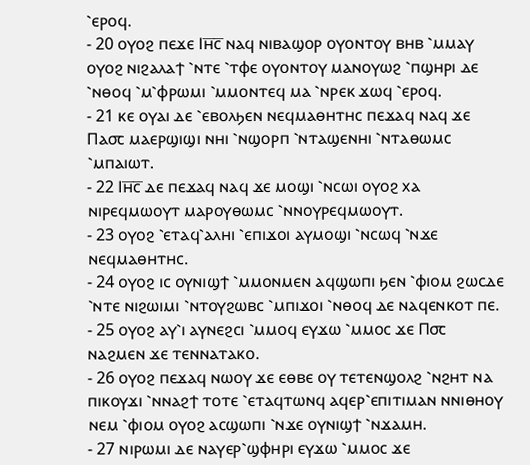⳿ⲉⲣⲟϥ.
- 20 ⲟⲩⲟϩ ⲡⲉϫⲉ Ⲓⲏ̅ⲥ̅ ⲛⲁϥ ⲛⲓⲃⲁϣⲟⲣ ⲟⲩⲟⲛⲧⲟⲩ ⲃⲏⲃ ⳿ⲙⲙⲁⲩ ⲟⲩⲟϩ ⲛⲓϩⲁⲗⲁϯ ⳿ⲛⲧⲉ ⳿ⲧⲫⲉ ⲟⲩⲟⲛⲧⲟⲩ ⲙⲁⲛⲟⲩⲱϩ ⳿ⲡϣⲏⲣⲓ ⲇⲉ ⳿ⲛⲑⲟϥ ⳿ⲙ⳿ⲫⲣⲱⲙⲓ ⳿ⲙⲙⲟⲛⲧⲉϥ ⲙⲁ ⳿ⲛⲣⲉⲕ ϫⲱϥ ⳿ⲉⲣⲟϥ.
- 21 ⲕⲉ ⲟⲩⲁⲓ ⲇⲉ ⳿ⲉⲃⲟⲗϧⲉⲛ ⲛⲉϥⲙⲁⲑⲏⲧⲏⲥ ⲡⲉϫⲁϥ ⲛⲁϥ ϫⲉ Ⲡⲁ⳪ ⲙⲁⲉⲣϣⲓϣⲓ ⲛⲏⲓ ⳿ⲛϣⲟⲣⲡ ⳿ⲛⲧⲁϣⲉⲛⲏⲓ ⳿ⲛⲧⲁⲑⲱⲙⲥ ⳿ⲙⲡⲁⲓⲱⲧ.
- 22 Ⲓⲏ̅ⲥ̅ ⲇⲉ ⲡⲉϫⲁϥ ⲛⲁϥ ϫⲉ ⲙⲟϣⲓ ⳿ⲛⲥⲱⲓ ⲟⲩⲟϩ ⲭⲁ ⲛⲓⲣⲉϥⲙⲱⲟⲩⲧ ⲙⲁⲣⲟⲩⲑⲱⲙⲥ ⳿ⲛⲛⲟⲩⲣⲉϥⲙⲱⲟⲩⲧ.
- 23 ⲟⲩⲟϩ ⳿ⲉⲧⲁϥ⳿ⲁⲗⲏⲓ ⳿ⲉⲡⲓϫⲟⲓ ⲁⲩⲙⲟϣⲓ ⳿ⲛⲥⲱϥ ⳿ⲛϫⲉ ⲛⲉϥⲙⲁⲑⲏⲧⲏⲥ.
- 24 ⲟⲩⲟϩ ⲓⲥ ⲟⲩⲛⲓϣϯ ⳿ⲙⲙⲟⲛⲙⲉⲛ ⲁϥϣⲱⲡⲓ ϧⲉⲛ ⳿ⲫⲓⲟⲙ ϩⲱⲥⲇⲉ ⳿ⲛⲧⲉ ⲛⲓϩⲱⲓⲙⲓ ⳿ⲛⲧⲟⲩϩⲱⲃⲥ ⳿ⲙⲡⲓϫⲟⲓ ⳿ⲛⲑⲟϥ ⲇⲉ ⲛⲁϥⲉⲛⲕⲟⲧ ⲡⲉ.
- 25 ⲟⲩⲟϩ ⲁⲩ⳿ⲓ ⲁⲩⲛⲉϩⲥⲓ ⳿ⲙⲙⲟϥ ⲉⲩϫⲱ ⳿ⲙⲙⲟⲥ ϫⲉ Ⲡ⳪ ⲛⲁϩⲙⲉⲛ ϫⲉ ⲧⲉⲛⲛⲁⲧⲁⲕⲟ.
- 26 ⲟⲩⲟϩ ⲡⲉϫⲁϥ ⲛⲱⲟⲩ ϫⲉ ⲉⲑⲃⲉ ⲟⲩ ⲧⲉⲧⲉⲛϣⲟⲗϩ ⳿ⲛϩⲏⲧ ⲛⲁ ⲡⲓⲕⲟⲩϫⲓ ⳿ⲛⲛⲁϩϯ ⲧⲟⲧⲉ ⳿ⲉⲧⲁϥⲧⲱⲛϥ ⲁϥⲉⲣ⳿ⲉⲡⲓⲧⲓⲙⲁⲛ ⲛⲛⲓⲑⲏⲟⲩ ⲛⲉⲙ ⳿ⲫⲓⲟⲙ ⲟⲩⲟϩ ⲁⲥϣⲱⲡⲓ ⳿ⲛϫⲉ ⲟⲩⲛⲓϣϯ ⳿ⲛϫⲁⲙⲏ.
- 27 ⲛⲓⲣⲱⲙⲓ ⲇⲉ ⲛⲁⲩⲉⲣ⳿ϣⲫⲏⲣⲓ ⲉⲩϫⲱ ⳿ⲙⲙⲟⲥ ϫⲉ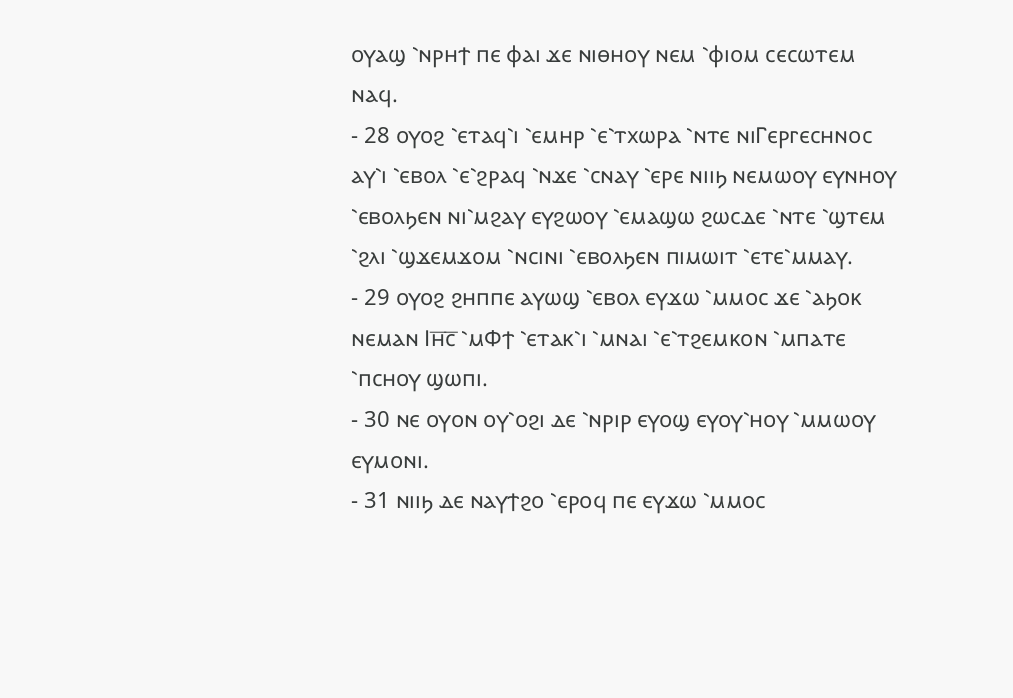ⲟⲩⲁϣ ⳿ⲛⲣⲏϯ ⲡⲉ ⲫⲁⲓ ϫⲉ ⲛⲓⲑⲏⲟⲩ ⲛⲉⲙ ⳿ⲫⲓⲟⲙ ⲥⲉⲥⲱⲧⲉⲙ ⲛⲁϥ.
- 28 ⲟⲩⲟϩ ⳿ⲉⲧⲁϥ⳿ⲓ ⳿ⲉⲙⲏⲣ ⳿ⲉ⳿ⲧⲭⲱⲣⲁ ⳿ⲛⲧⲉ ⲛⲓⲄⲉⲣⲅⲉⲥⲏⲛⲟⲥ ⲁⲩ⳿ⲓ ⳿ⲉⲃⲟⲗ ⳿ⲉ⳿ϩⲣⲁϥ ⳿ⲛϫⲉ ⳿ⲥⲛⲁⲩ ⳿ⲉⲣⲉ ⲛⲓⲓϧ ⲛⲉⲙⲱⲟⲩ ⲉⲩⲛⲏⲟⲩ ⳿ⲉⲃⲟⲗϧⲉⲛ ⲛⲓ⳿ⲙϩⲁⲩ ⲉⲩϩⲱⲟⲩ ⳿ⲉⲙⲁϣⲱ ϩⲱⲥⲇⲉ ⳿ⲛⲧⲉ ⳿ϣⲧⲉⲙ ⳿ϩⲗⲓ ⳿ϣϫⲉⲙϫⲟⲙ ⳿ⲛⲥⲓⲛⲓ ⳿ⲉⲃⲟⲗϧⲉⲛ ⲡⲓⲙⲱⲓⲧ ⳿ⲉⲧⲉ⳿ⲙⲙⲁⲩ.
- 29 ⲟⲩⲟϩ ϩⲏⲡⲡⲉ ⲁⲩⲱϣ ⳿ⲉⲃⲟⲗ ⲉⲩϫⲱ ⳿ⲙⲙⲟⲥ ϫⲉ ⳿ⲁϧⲟⲕ ⲛⲉⲙⲁⲛ Ⲓⲏ̅ⲥ̅ ⳿ⲙⲪϯ ⳿ⲉⲧⲁⲕ⳿ⲓ ⳿ⲙⲛⲁⲓ ⳿ⲉ⳿ⲧϩⲉⲙⲕⲟⲛ ⳿ⲙⲡⲁⲧⲉ ⳿ⲡⲥⲏⲟⲩ ϣⲱⲡⲓ.
- 30 ⲛⲉ ⲟⲩⲟⲛ ⲟⲩ⳿ⲟϩⲓ ⲇⲉ ⳿ⲛⲣⲓⲣ ⲉⲩⲟϣ ⲉⲩⲟⲩ⳿ⲏⲟⲩ ⳿ⲙⲙⲱⲟⲩ ⲉⲩⲙⲟⲛⲓ.
- 31 ⲛⲓⲓϧ ⲇⲉ ⲛⲁⲩϯϩⲟ ⳿ⲉⲣⲟϥ ⲡⲉ ⲉⲩϫⲱ ⳿ⲙⲙⲟⲥ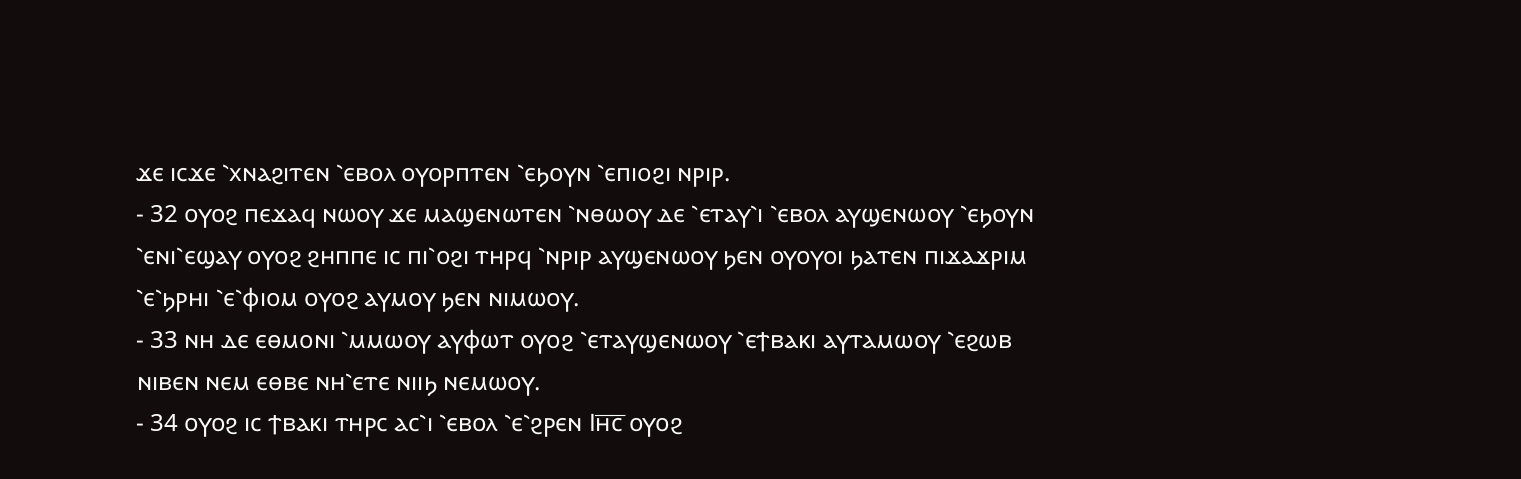ϫⲉ ⲓⲥϫⲉ ⳿ⲭⲛⲁϩⲓⲧⲉⲛ ⳿ⲉⲃⲟⲗ ⲟⲩⲟⲣⲡⲧⲉⲛ ⳿ⲉϧⲟⲩⲛ ⳿ⲉⲡⲓⲟϩⲓ ⲛⲣⲓⲣ.
- 32 ⲟⲩⲟϩ ⲡⲉϫⲁϥ ⲛⲱⲟⲩ ϫⲉ ⲙⲁϣⲉⲛⲱⲧⲉⲛ ⳿ⲛⲑⲱⲟⲩ ⲇⲉ ⳿ⲉⲧⲁⲩ⳿ⲓ ⳿ⲉⲃⲟⲗ ⲁⲩϣⲉⲛⲱⲟⲩ ⳿ⲉϧⲟⲩⲛ ⳿ⲉⲛⲓ⳿ⲉϣⲁⲩ ⲟⲩⲟϩ ϩⲏⲡⲡⲉ ⲓⲥ ⲡⲓ⳿ⲟϩⲓ ⲧⲏⲣϥ ⳿ⲛⲣⲓⲣ ⲁⲩϣⲉⲛⲱⲟⲩ ϧⲉⲛ ⲟⲩⲟⲩⲟⲓ ϧⲁⲧⲉⲛ ⲡⲓϫⲁϫⲣⲓⲙ ⳿ⲉ⳿ϧⲣⲏⲓ ⳿ⲉ⳿ⲫⲓⲟⲙ ⲟⲩⲟϩ ⲁⲩⲙⲟⲩ ϧⲉⲛ ⲛⲓⲙⲱⲟⲩ.
- 33 ⲛⲏ ⲇⲉ ⲉⲑⲙⲟⲛⲓ ⳿ⲙⲙⲱⲟⲩ ⲁⲩⲫⲱⲧ ⲟⲩⲟϩ ⳿ⲉⲧⲁⲩϣⲉⲛⲱⲟⲩ ⳿ⲉϯⲃⲁⲕⲓ ⲁⲩⲧⲁⲙⲱⲟⲩ ⳿ⲉϩⲱⲃ ⲛⲓⲃⲉⲛ ⲛⲉⲙ ⲉⲑⲃⲉ ⲛⲏ⳿ⲉⲧⲉ ⲛⲓⲓϧ ⲛⲉⲙⲱⲟⲩ.
- 34 ⲟⲩⲟϩ ⲓⲥ ϯⲃⲁⲕⲓ ⲧⲏⲣⲥ ⲁⲥ⳿ⲓ ⳿ⲉⲃⲟⲗ ⳿ⲉ⳿ϩⲣⲉⲛ Ⲓⲏ̅ⲥ̅ ⲟⲩⲟϩ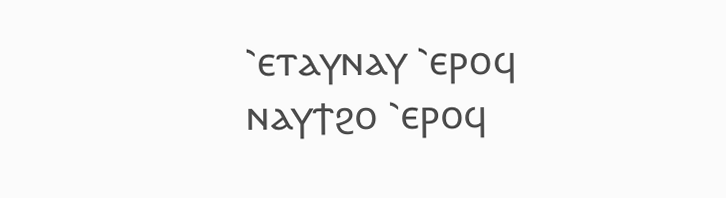⳿ⲉⲧⲁⲩⲛⲁⲩ ⳿ⲉⲣⲟϥ ⲛⲁⲩϯϩⲟ ⳿ⲉⲣⲟϥ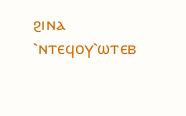ϩⲓⲛⲁ ⳿ⲛⲧⲉϥⲟⲩ⳿ⲱⲧⲉⲃ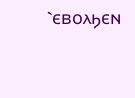⳿ⲉⲃⲟⲗϧⲉⲛ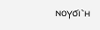ⲛⲟⲩϭⲓ⳿ⲏ